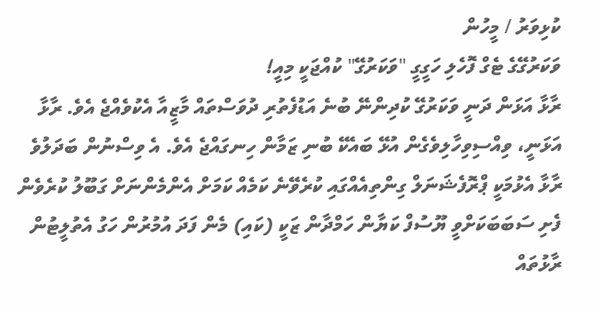ކުޅިވަރު / މީހުން
ވަކަރުގޭގެ ޓެގް ފޮހެލި ހަގީގީ "ވަކަރުގޭ" ކުއްޖަކީ މިއީ!
ރާޅާ އަޅަން ދަނީ ވަކަރުގޭ ކުދިންނޭ ބުނެ އަޑުފެތުރި ދުވަސްތައް މާޒީއާ އެކުވެއްޖެ އެވެ. ރާޅާ އަޅަނީ، ވިއްސިވިހާލިވެގެން އުޅޭ ބައެކޭ ބުނި ޒަމާން ހިނގައްޖެ އެވެ. އެ ވިސްނުން ބަދަލުވެ ރާޅާ އެޅުމަކީ ޕްރޮފެޝަނަލް ގިންތިއެއްގައި ކުރެވޭނެ ކަމެއް ކަމަށް އެންމެންނަށް ގަބޫލު ކުރެވެން ފެށި ސަބަބަކަށްވީ ޔޫސުފް ކަޔާން ހަމްދާން ޒަކީ (ކައި) މެން ފަދަ އުމުރުން ހަގު އެތުލީޓުން ރާޅުތައް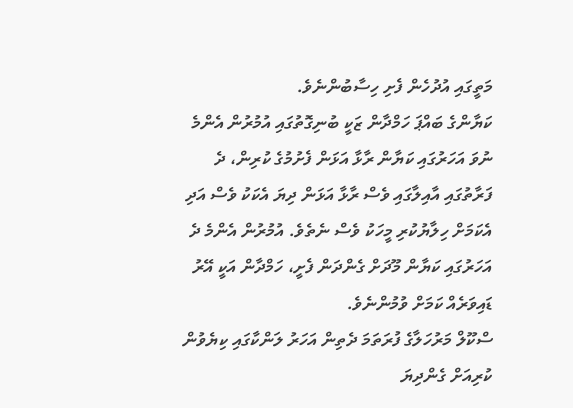މަތީގައި އުދުހެން ފެށި ހިސާބުންނެވެ.
ކަޔާންގެ ބައްޕަ ހަމްދާން ޒަކީ ބުނިގޮތުގައި އުމުރުން އެންމެ ނުވަ އަހަރުގައި ކަޔާން ރާޅާ އަޅަން ފެށުމުގެ ކުރިން، ދެ ފަރާތުގައި އާއިލާގައި ވެސް ރާޅާ އަޅަން ދިޔަ އެކަކު ވެސް އަދި އެކަމަށް ހިލާޔުކުރި މީހަކު ވެސް ނެތެވެ. އުމުރުން އެންމެ ދެ އަހަރުގައި ކަޔާން މޫދަށް ގެންދަން ފެށީ، ހަމްދާން އަކީ އޭރު ޑައިވަރެއް ކަމަށް ވުމުންނެވެ.
ސްކޫލް މަރުހަލާގެ ފުރަތަމަ ދެތިން އަހަރު ލަންކާގައި ކިޔެވުން ކުރިއަށް ގެންދިޔަ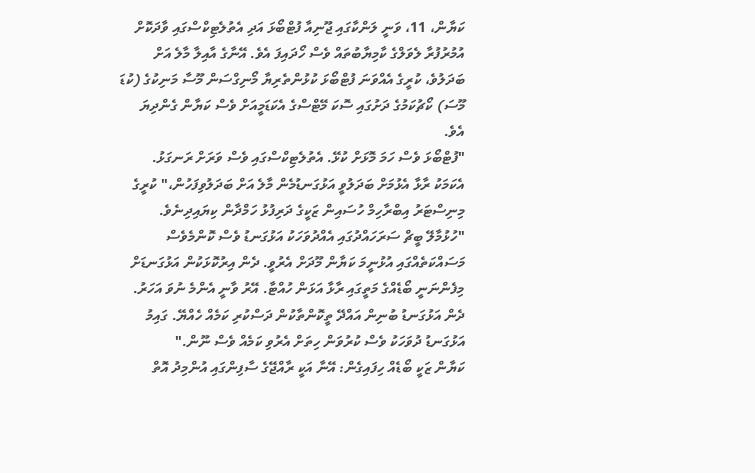ކަޔާން، 11، ވަނީ ލަންކާގައި ޖޫނިއާ ފުޓްބޯޅަ އަދި އެތުލެޓިކްސްގައި ވާދަކޮށް އުމުރުފުރާ ލެވަލްގެ ކާމިޔާބުތައް ވެސް ހޯދައިފަ އެވެ. އޭނާގެ އާއިލާ މާލެ އަށް ބަދަލުވެ، ކުރީގެ އެއްވަނަ ފުޓްބޯޅަ ކުޅުންތެރިޔާ މޯނިގްސަން މޫސާ މަނިކުގެ (ކުޑަ މޫސަ) ކޯޗުކަމުގެ ދަށުގައި ސޮކަ މޭޓްސްގެ އެކަޑަމީއަށް ވެސް ކަޔާން ގެންދިޔަ އެވެ.
"ފުޓްބޯޅަ ވެސް ހަމަ މޮޅަށް ކުޅޭ. އެތުލެޓިކްސްގައި ވެސް ވަރަށް ރަނގަޅު. އެކަމަކު ރާޅާ އެޅުމަށް ބަދަލުވީ އަޅުގަނޑުމެން މާލެ އަށް ބަދަލުވިފަހުން،" ކުރީގެ މިނިސްޓަރު އިބްރާހިމް ހުސައިން ޒަކީގެ ދަރިފުޅު ހަމްދާން ކިޔައިދިނެވެ.
"ހުޅުމާލޭ ބީޗް ސަރަހައްދުގައި އެއްދުވަހަކު އަޅުގަނޑު ވެސް ކޮންމެވެސް މަސައްކަތެއްގައި އުޅުނީމަ ކަޔާން މޫދަށް އެރުވީ. ދެން އިރުކޮޅަކުން އަޅުގަނޑަށް މިފެންނަނީ ބޯޑެއްގެ މަތީގައި ރާޅާ އަޅަން ހުއްޓާ. އޭރު ވާނީ އެންމެ ނުވަ އަހަރު. ދެން އަޅުގަނޑު ބުނިން އައްދޭ ތީކޮންތާކުން ދަސްކުރި ކަމެއް ހެއްޔޭ. ގައިމު އަޅުގަނޑު ދުވަހަކު ވެސް ކުރުވަން ހިތަށް އެރުވި ކަމެއް ވެސް ނޫން."
ކަޔާން ޒަކީ ބޯޑެއް ހިފައިގެން: އޭނާ އަކީ ރާއްޖޭގެ ސާފިންގައި އުންމިދު އޮތް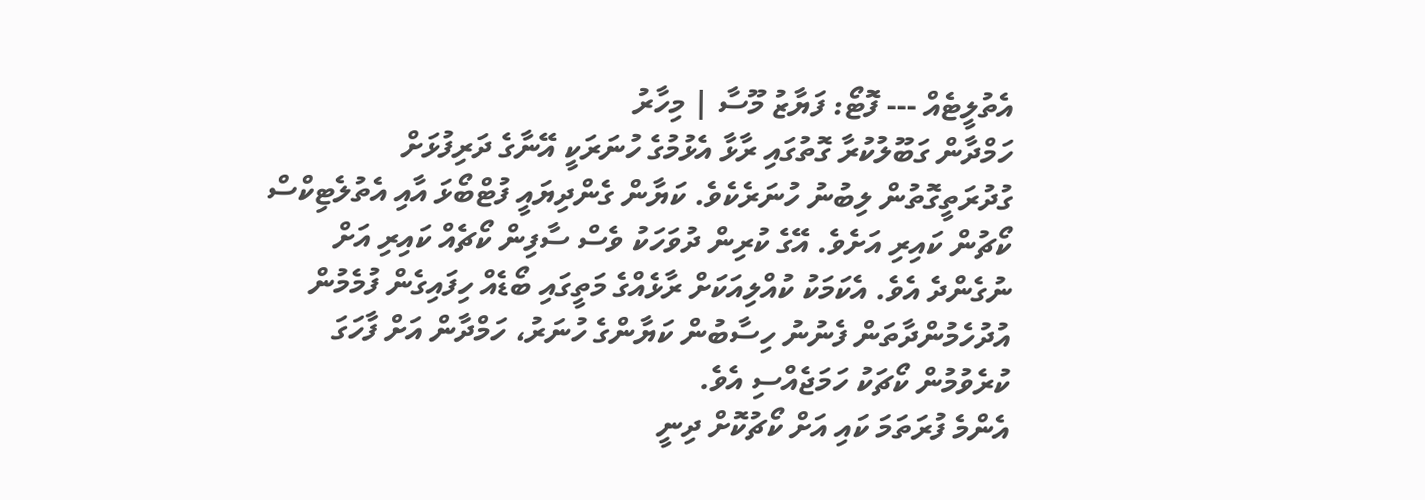އެތުލީޓެއް --- ފޮޓޯ: ފަޔާޒު މޫސާ | މިހާރު
ހަމްދާން ގަބޫލުކުރާ ގޮތުގައި ރާޅާ އެޅުމުގެ ހުނަރަކީ އޭނާގެ ދަރިފުޅަށް ގުދުރަތީގޮތުން ލިބުނު ހުނަރެކެވެ. ކަޔާން ގެންދިޔައީ ފުޓްބޯޅަ އާއި އެތުލެޓިކްސް ކޯޗުން ކައިރި އަށެވެ. އޭގެ ކުރިން ދުވަހަކު ވެސް ސާފިން ކޯޗެއް ކައިރި އަށް ނުގެންދެ އެވެ. އެކަމަކު ކުއްލިއަކަށް ރާޅެއްގެ މަތީގައި ބޯޑެއް ހިފައިގެން ފުމެމުން އުދުހެމުންދާތަން ފެނުނު ހިސާބުން ކަޔާންގެ ހުނަރު، ހަމްދާން އަށް ފާހަގަ ކުރެވުމުން ކޯޗަކު ހަމަޖެއްސި އެވެ.
އެންމެ ފުރަތަމަ ކައި އަށް ކޯޗުކޮށް ދިނީ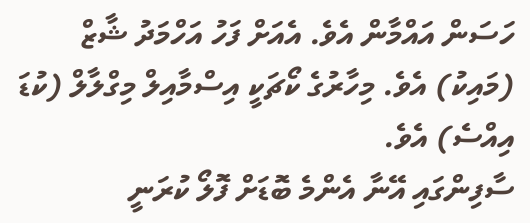ހަސަން އައްމާން އެވެ. އެއަށް ފަހު އަހްމަދު ޝާޒް (މައިކު) އެވެ. މިހާރުގެ ކޯޗަކީ އިސްމާއިލް މިގްލާލް (ކުޑަ އިއްސެ) އެވެ.
ސާފިންގައި އޭނާ އެންމެ ބޮޑަށް ފޮލޯ ކުރަނީ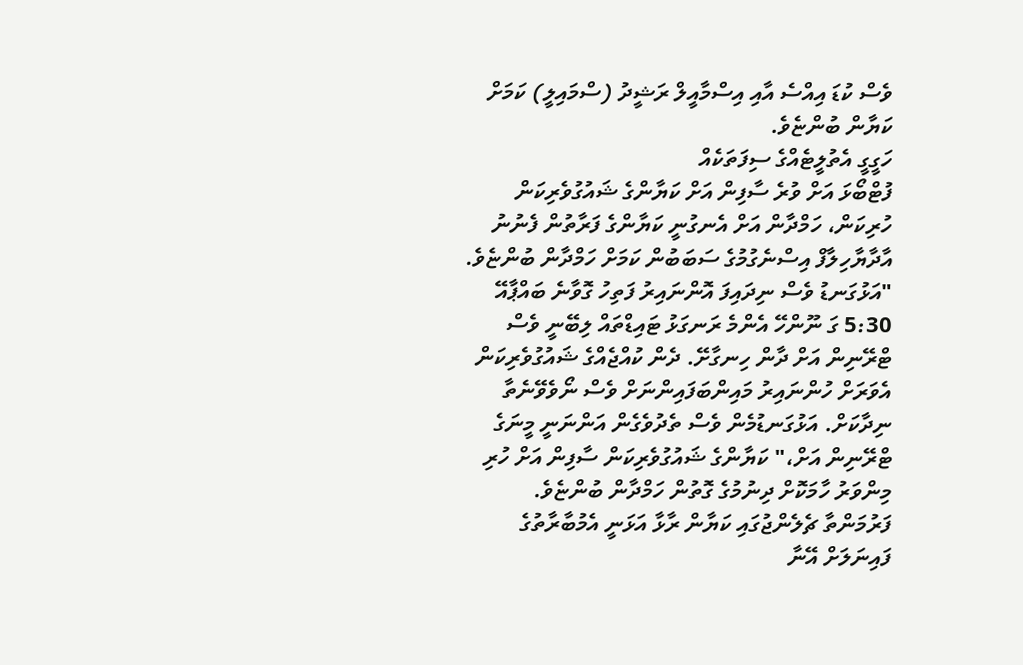ވެސް ކުޑަ އިއްސެ އާއި އިސްމާއީލް ރަޝީދު (ސްމައިލީ) ކަމަށް ކަޔާން ބުންޏެވެ.
ހަގީގީ އެތުލީޓެއްގެ ސިފަތަކެއް
ފުޓްބޯޅަ އަށް ވުރެ ސާފިން އަށް ކަޔާންގެ ޝައުގުވެރިކަން ހުރިކަން، ހަމްދާން އަށް އެނގުނީ ކަޔާންގެ ފަރާތުން ފެނުނު އާދާޔާހިލާފް އިސްނެގުމުގެ ސަބަބުން ކަމަށް ހަމްދާން ބުންޏެވެ.
"އަޅުގަނޑު ވެސް ނިދައިފަ އޮންނައިރު ފަތިހު ގޮވާނެ ބައްޕާއޭ 5:30 ގަ ނޫންހޭ އެންމެ ރަނގަޅު ޓައިޑްތައް ލިބޭނީ ވެސް ޓްރޭނިން އަށް ދާން ހިނގާށޭ. ދެން ކުއްޖެއްގެ ޝައުގުވެރިކަން އެވަރަށް ހުންނައިރު މައިންބަފައިންނަށް ވެސް ނޯވެވޭނެތާ ނިދާކަށް. އަޅުގަނޑުމެން ވެސް ތެދުވެގެން އަންނަނީ މީނަގެ ޓްރޭނިން އަށް،" ކަޔާންގެ ޝައުގުވެރިކަން ސާފިން އަށް ހުރި މިންވަރު ހާމަކޮށް ދިނުމުގެ ގޮތުން ހަމްދާން ބުންޏެވެ.
ފަރުމަންތާ ޗެލެންޖުގައި ކަޔާން ރާޅާ އަޅަނީ އެމުބާރާތުގެ ފައިނަލަށް އޭނާ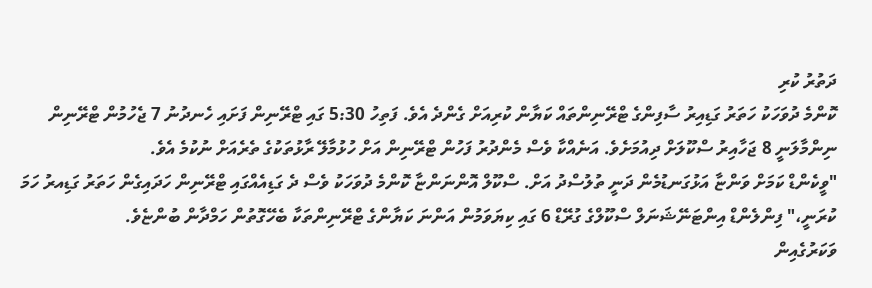ދަތުރު ކުރި
ކޮންމެ ދުވަހަކު ހަތަރު ގަޑިއިރު ސާފިންގެ ޓްރޭނިންތައް ކަޔާން ކުރިއަށް ގެންދެ އެވެ. ފަތިހު 5:30 ގައި ޓްރޭނިން ފަށައި ހެނދުނު 7 ޖެހުމުން ޓްރޭނިން ނިންމާލަނީ 8 ޖަހާއިރު ސްކޫލަށް ދިއުމަށެވެ. އަނެއްކާ ވެސް މެންދުރު ފަހުން ޓްރޭނިން އަށް ހުޅުމާލޭ ރާޅުތަކުގެ ތެރެއަށް ނުކުމެ އެވެ.
"ވީކެންޑް ކަމަށް ވަންޏާ އަޅުގަނޑުމެން ދަނީ ތުލުސްދު އަށް. ސްކޫލް އޮންނަންޏާ ކޮންމެ ދުވަހަކު ވެސް ދެ ގަޑިއެއްގައި ޓްރޭނިން ހަދައިގެން ހަތަރު ގަޑިއރު ހަމަ ކުރަނީ،" ފިންލެންޑް އިންޓަނޭޝަނަލް ސްކޫލްގެ ގުރޭޑް 6 ގައި ކިޔަވަމުން އަންނަ ކަޔާންގެ ޓްރޭނިންތަކާ ބެހޭގޮތުން ހަމްދާން ބުންޏެވެ.
ވަކަރުގެއިން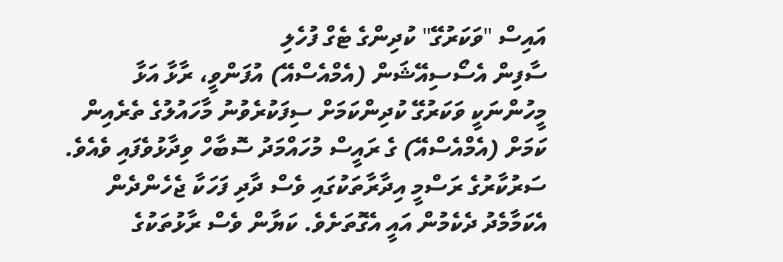އައިސް "ވަކަރުގޭ" ކުދިންގެ ޓެގް ފުހެލި
ސާފިން އެސޯސިއޭޝަން (އެމްއެސްއޭ) އުފަންވީ، ރާޅާ އަޅާ މީހުންނަކީ ވަކަރުގޭ ކުދިންކަމަށް ސިފަކުރެވުނު މާހައުލުގެ ތެރެއިން ކަމަށް (އެމްއެސްއޭ) ގެ ރައީސް މުހައްމަދު ސޮބާހް ވިދާޅުވެފައި ވެއެވެ. ސަރުކާރުގެ ރަސްމީ އިދާރާތަކުގައި ވެސް ދާދި ފަހަކާ ޖެހެންދެން އެކަމާމެދު ދެކެމުން އައީ އެގޮތަށެވެ. ކަޔާން ވެސް ރާޅުތަކުގެ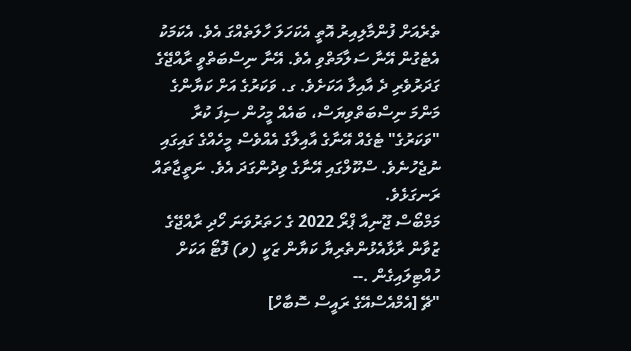ތެރެއަށް ފުންމާލިއިރު އޮތީ އެކަހަލަ ހާލަތެއްގަ އެވެ. އެކަމަކު އެޓެގުން އޭނާ ސަލާމަތްވި އެވެ. އޭނާ ނިސްބަތްވީ ރާއްޖޭގެ ގަދަރުވެރި ދެ އާއިލާ އަކަށެވެ. ގ. ވަކަރުގެ އަށް ކަޔާންގެ މަންމަ ނިސްބަތްވިޔަސް، ބައެއް މީހުން ސިފަ ކުރާ "ވަކަރުގެ" ޓެގެއް އޭނާގެ އާއިލާގެ އެއްވެސް މީހެއްގެ ގައިގައި ނުޖެހުނެވެ. ސްކޫލްގައި އޭނާގެ ވިދުންގަދަ އެވެ. ނަތީޖާތައް ރަނގަޅެވެ.
މަމްބޯސް ޖޫނިއާ ޕްރޯ 2022 ގެ ހަތަރުވަނަ ހޯދި ރާއްޖޭގެ ޒުވާން ރާޅާއެޅުންތެރިޔާ ކަޔާން ޒަކީ (ވ) ފޮޓޯ އަކަށް ހުއްޓިލައިގެން .--
"ޗޭ [އެމްއެސްއޭގެ ރައީސް ސޮބާހް]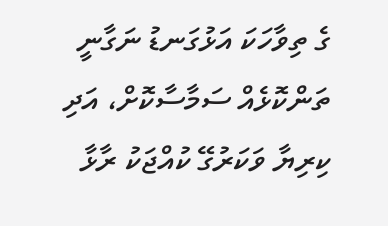ގެ ތިވާހަކަ އަޅުގަނޑު ނަގާނީ ތަންކޮޅެއް ސަމާސާކޮށް، އަދި ކިރިޔާ ވަކަރުގޭ ކުއްޖަކު ރާޅާ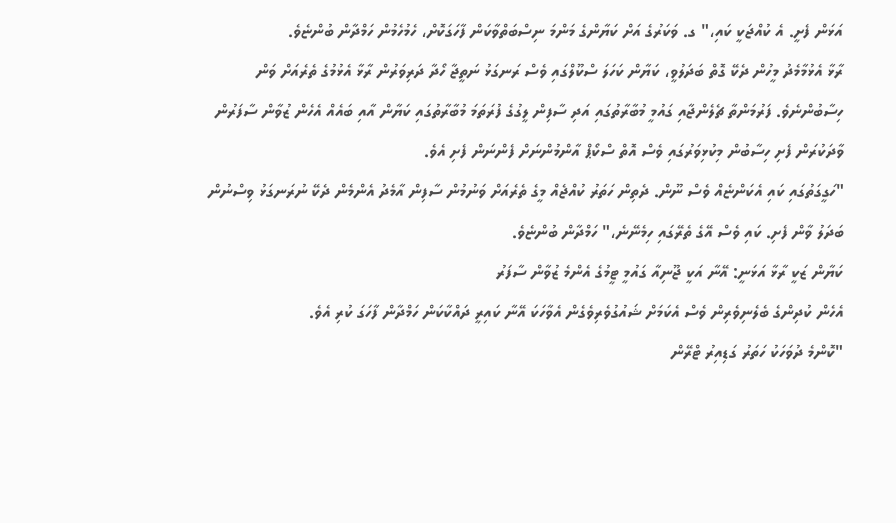އަޅަން ފެށީ. އެ ކުއްޖަކީ ކައި،" ގ. ވަކަރުގެ އަށް ކަޔާންގެ މަންމަ ނިސްބަތްވާކަން ފާހަގަކޮށް، ހެމުހެމުން ހަމްދާން ބުންޏެވެ.
ރާޅާ އެޅުމާމެދު މީހުން ދެކޭ ގޮތް ބަދަލުވީ، ކަޔާން ކަހަލަ ސްކޫލްގައި ވެސް ރަނގަޅު ނަތީޖާ ހޯދާ ދަރިވަރުން ރާޅާ އެޅުމުގެ ތެރެއަށް ވަން ހިސާބުންނެވެ. ފަރުމަންތާ ޗެލެންޖާއި ގައުމީ މުބާރާތުގައި އަދި ސާފިން ލީގުގެ ފުރަތަމަ މުބާރާތުގައި ކަޔާން އާއި ބައެއް އެހެން ޒުވާން ސާފަރުން ވާދަކުރަން ފެށި ހިސާބުން މިކުޅިވަރުގައި ވެސް އޮތް ސްކޯޕް އާންމުންނަށް ފެންނަން ފެށި އެވެ.
"ހަގީގަތުގައި ކައި އެކަންޏެއް ވެސް ނޫން. ދެތިން ހަތަރު ކުއްޖެއް މީގެ ތެރެއަށް ވަނުމުން ސާފިން އާމެދު އެންމެން ދެކޭ ނުރަނގަޅު ވިސްނުން ބަދަލު ވާން ފެށި. ކައި ވެސް އޭގެ ތެރޭގައި ހިމެނޭނެ،" ހަމްދާން ބުންޏެވެ.
ކަޔާން ޒަކީ ރާޅާ އަޅަނީ: އޭނާ އަކީ ޖޫނިއާ ގައުމީ ޓީމުގެ އެންމެ ޒުވާން ސާފަރު
އެހެން ކުދިންގެ ބެލެނިވެރިން ވެސް އެކަމަށް ޝައުގުވެރިވެގެން އެވާހަކަ އޭނާ ކައިރީ ދައްކާކަން ހަމްދާން ފާހަގަ ކުރި އެވެ.
"ކޮންމެ ދުވަހަކު ހަތަރު ގަޑިއިރު ޓްރޭން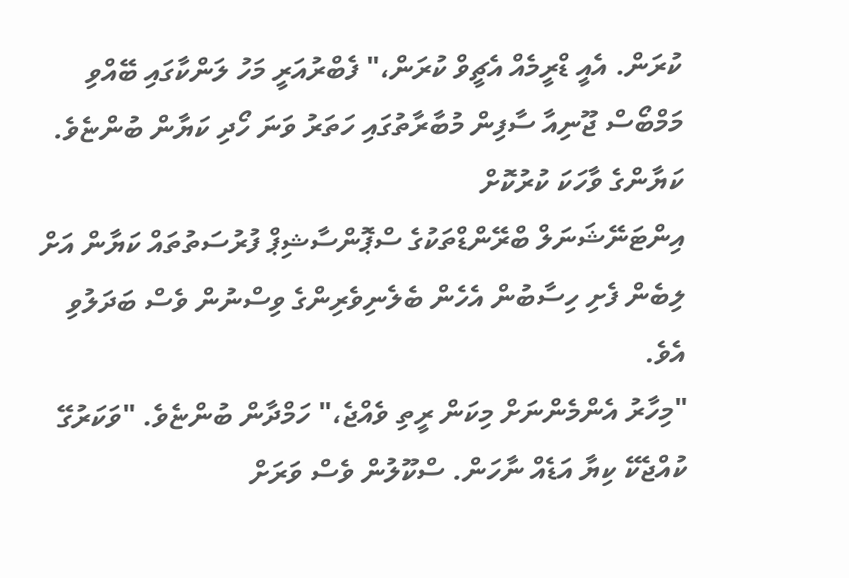ކުރަން. އެއީ ޑްރީމެއް އެޗީވް ކުރަން،" ފެބްރުއަރީ މަހު ލަންކާގައި ބޭއްވި މަމްބޯސް ޖޫނިއާ ސާފިން މުބާރާތުގައި ހަތަރު ވަނަ ހޯދި ކަޔާން ބުންޏެވެ.
ކަޔާންގެ ވާހަކަ ކުރުކޮށް
އިންޓަނޭޝަނަލް ބްރޭންޑްތަކުގެ ސްޕޮންސާޝިޕް ފުރުސަތުތައް ކަޔާން އަށް ލިބެން ފެށި ހިސާބުން އެހެން ބެލެނިވެރިންގެ ވިސްނުން ވެސް ބަދަލުވި އެވެ.
"މިހާރު އެންމެންނަށް މިކަން ރީތި ވެއްޖެ،" ހަމްދާން ބުންޏެވެ. "ވަކަރުގޭ ކުއްޖެކޭ ކިޔާ އަޑެއް ނާހަން. ސްކޫލުން ވެސް ވަރަށް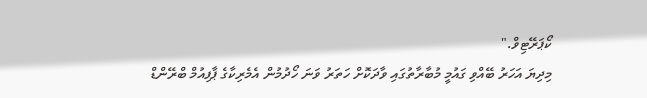ކޯޕަރޭޓިވް."
މިދިޔަ އަހަރު ބޭއްވި ގައުމީ މުބާރާތުގައި ވާދަކޮށް ހަތަރު ވަނަ ހޯދުމުން އެމެރިކާގެ ޕާފިއުމް ބްރޭންޑް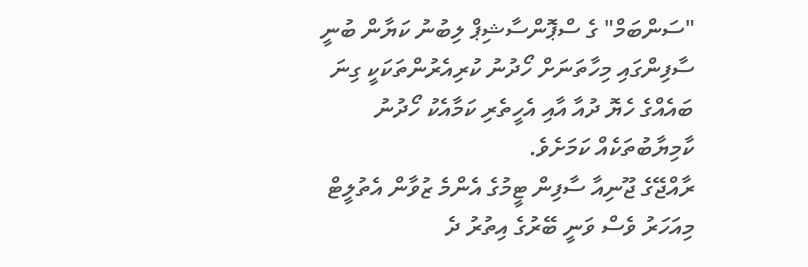"ސަންބަމް" ގެ ސްޕޮންސާޝިޕް ލިބުނު ކަޔާން ބުނީ ސާފިންގައި މިހާތަނަށް ހޯދުނު ކުރިއެރުންތަކަކީ ގިނަ ބައެއްގެ ހެޔޮ ދުއާ އާއި އެހީތެރި ކަމާއެކު ހޯދުނު ކާމިޔާބުތަކެއް ކަމަށެވެ.
ރާއްޖޭގެ ޖޫނިއާ ސާފިން ޓީމުގެ އެންމެ ޒުވާން އެތުލީޓް މިއަހަރު ވެސް ވަނީ ބޭރުގެ އިތުރު ދެ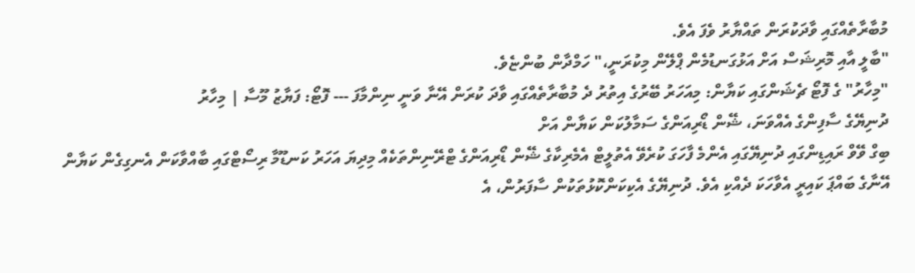މުބާރާތެއްގައި ވާދަކުރަން ތައްޔާރު ވެފަ އެވެ.
"ބާލީ އާއި މޮރިޝަސް އަށް އަޅުގަނޑުމެން ޕްލޭން މިކުރަނީ،" ހަމްދާން ބުންޏެވެ.
"މިހާރު" ގެ ފޮޓޯ ޗެޝަންގައި ކަޔާން: މިއަހަރު ބޭރުގެ އިތުރު ދެ މުބާރާތެއްގައި ވާދަ ކުރަން އޭނާ ވަނީ ނިންމާފަ --- ފޮޓޯ: ފަޔާޒު މޫސާ | މިހާރު
ދުނިޔޭގެ ސާފިންގެ އެއްވަނަ، ޝޭން ޑޯރިއަންގެ ސަމާލުކަން ކަޔާން އަށް
ބިގް ވޭވް ރައިޑިންގައި ދުނިޔޭގައި އެންމެ ފާހަގަ ކުރެވޭ އެތުލީޓް އެމެރިކާގެ ޝޭން ޑޯރިއަންގެ ޓްރޭނިންތަކެއް މިދިޔަ އަހަރު ކަނޑޫމާ ރިސޯޓްގައި ބާއްވާކަން އެނގިގެން ކަޔާން އޭނާގެ ބައްޕަ ކައިރީ އެވާހަކަ ދެއްކި އެވެ. ދުނިޔޭގެ އެކިކަންކޮޅުތަކުން ސާފަރުން، އެ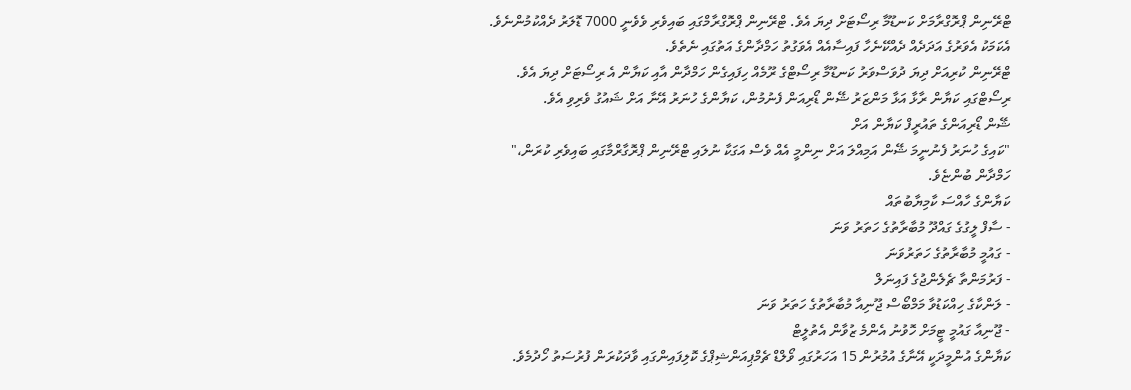ޓްރޭނިން ޕްރޮގްރާމަށް ކަނޑޫމާ ރިސޯޓަށް ދިޔަ އެވެ. ޓްރޭނިން ޕްރޮގްރާމްގައި ބައިވެރި ވެވެނީ 7000 ޑޮލަރު ދެއްކުމުންނެވެ. އެކަމަކު އެވަރުގެ އަދަދެއް ދެއްކޭނެހާ ފައިސާއެއް އެވަގުތު ހަމްދާންގެ އަތުގައި ނެތެވެ.
ޓްރޭނިން ކުރިއަށް ދިޔަ ދުވަސްވަރު ކަނޑޫމާ ރިސޯޓްގެ ރޫމެއް ހިފައިގެން ހަމްދާން އާއި ކަޔާން އެ ރިސޯޓަށް ދިޔަ އެވެ. ރިސޯޓްގައި ކަޔާން ރާޅާ އަޅާ މަންޒަރު ޝޭން ޑޯރިއަން ފެނުމުން، ކަޔާންގެ ހުނަރު އޭނާ އަށް ޝައުގު ވެރިވި އެވެ.
ޝޭން ޑޯރިއަންގެ ތައުރީފް ކަޔާން އަށް
"ކައިގެ ހުނަރު ފެނުނީމަ ޝޭން އަމިއްލަ އަށް ނިންމީ އެއް ވެސް އަގަކާ ނުލައި ޓްރޭނިން ޕްރޮގާރްމާގައި ބައިވެރި ކުރަން،" ހަމްދާން ބުންޏެވެ.
ކަޔާންގެ ހާއްސަ ކާމިޔާބުތައް
- ސާފް ލީގުގެ ގައްދޫ މުބާރާތުގެ ހަތަރު ވަނަ
- ގައުމީ މުބާރާތުގެ ހަތަރުވަނަ
- ފަރުމަންތާ ޗެލެންޖުގެ ފައިނަލް
- ލަންކާގެ ހިއްކަޑުވާ މަމްބޯސް ޖޫނިއާ މުބާރާތުގެ ހަތަރު ވަނަ
- ޖޫނިއާ ގައުމީ ޓީމަށް ހޮވުނު އެންމެ ޒުވާން އެތުލީޓް
ކަޔާންގެ އުންމީދަކީ އޭނާގެ އުމުރުން 15 އަހަރުގައި ވޯލްޑް ޗެމްޕިއަންޝިޕްގެ ކޮލިފައިންގައި ވާދަކުރަން ފުރުސަތު ހޯދުމެވެ.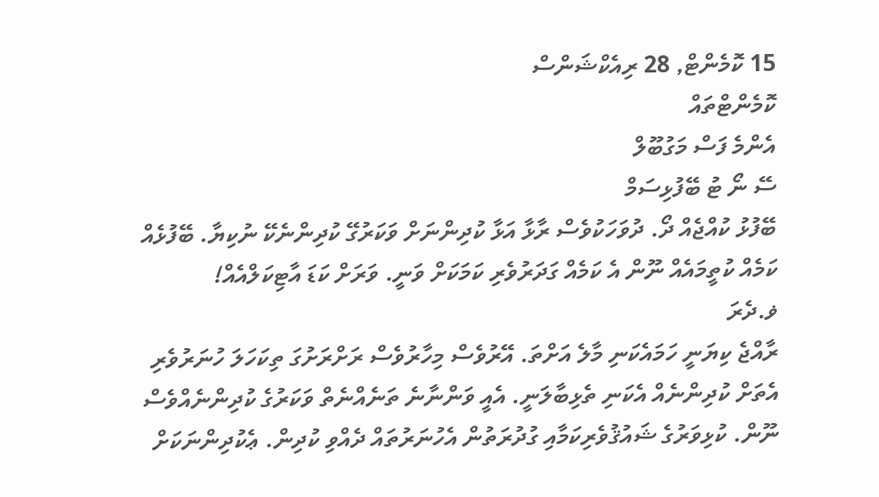15 ކޮމެންޓް, 28 ރިއެކްޝަންސް
ކޮމެންޓްތައް
އެންމެ ފަސް މަގުބޫލް
ސޭ ނޯ ޓު ބޭފުޅިސަމް
ބޭފުޅު ކުއްޖެއް ދޯ. ދުވަހަކުވެސް ރާޅާ އަޅާ ކުދިންނަށް ވަކަރުގޭ ކުދިންނެކޭ ނުކިޔާ. ބޭފުޅެއް ކަމެއް ކުތީމައެއް ނޫން އެ ކަމެއް ގަދަރުވެރި ކަމަކަށް ވަނީ. ވަރަށް ކަޑަ އާޓިކަލްއެއް!
ޥ.ދެރަ
ރާއްޖެ ކިޔަނީ ހަމައެކަނި މާލެ އަށްތަ. އޭރުވެސް މިހާރުވެސް ރަށްރަށުގަ ތިކަހަލަ ހުނަރުވެރި އެތަށް ކުދިންނެއް އެކަނި ތެޅިބާލަނީ. އެއީ ވަންނާނެ ތަނެއްނެތް ވަކަރުގެ ކުދިންނެއްވެސް ނޫން. ކުޅިވަރުގެ ޝައުޤުވެރިކަމާއި ގުދުރަތުން އެހުނަރުތައް ދެއްވި ކުދިން. ޢެކުދިންނަކަށް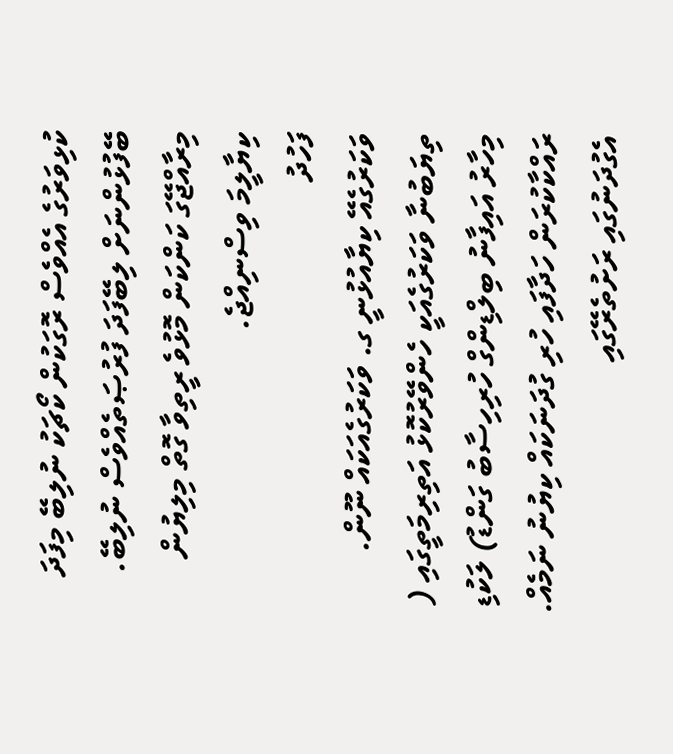ކުޅިވަރުގެ އެއްވެސް ރޮގަކުން ކޯޗަކު ނުލިބޭ މިފަދަ ބޭފުޅުންނަށް ލިބޭފަދަ ފުރުޞަތެއްވެސް ނުލިބޭ. މިރާއްޖޭގަ ކަންކަން މޮޅުވެ ރީތިވާ ގޮތް މިލިޔުން ކިޔާލީމަ ވިސްނިއްޖެ.
ފަހުދު
ވަކަރުގެއޭ ކިޔާއުޅުނީ ގ. ވަކަރުގެއަކައް ނޫން. ތިޔަބުނާ ވަކަރުގެއަކީ ހެންވޭރުކޮޅު އަތިރިމަތީގައި ( މިހާރު އައިފާނު ބިލްޑިންގް ހުރިހިސާބު ގަންޑު) ލަކުޑި ރައްކާކުރަން ހަދާފައި ހުރި ގުދަނަކައް ކިޔުނު ނަމެއް. އެގުދަނުގައި ރަށުތެރޭގައި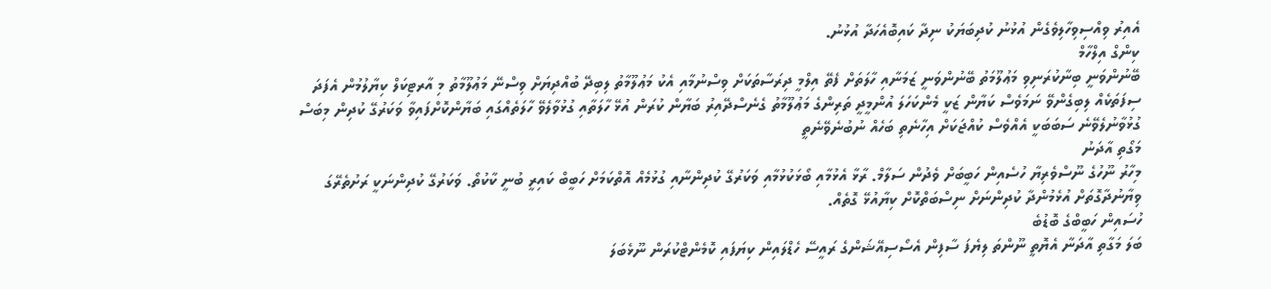އެއިރު ވިއްސިވިހާލިވެގެން އުޅުނު ކުދިބަޔަކު ނިދާ ކައިބޮއެހަދާ އުޅުނު.
ކިންގް އިލްހާމް
ބޭނުންވަނީ ބިނާކުރަނިވި މަޢުލޫމަތު ބޭނުންވަނީ ޒަމަނާއި ހާލަތަށް ފެތޭ އިލްމީ ދިރަސާތަކަށް ވިސްނުމާއި އެކު މަޢުލޫމާތު ލިބިދޭ ބުއްދިޔަށް ވިސްނޭ މަޢުލޫމާތު މި އާރޓިކަލް ކިޔާލުމުން އެފަދަ ސިފަތަކެއް ލިބިގެންވޭ ނަމަވެސް ކަޔާން ޒަކީ މެންކަހަލަ އުންމީދީ ތަރިންގެ މަޢުލޫމާތު ގެނެސްދޭއިރު ބަޔާން ކުރަން އުޅޭ ހާލަތާއި ގުޅުވާލެވޭ ހާލަތެއްގައި ބަޔާންކޮށްފައިވާ ވަކަރުގޭ ކުދިން މިބަސް ގުޅުވާނުލެވޭނެ ސަބަބަކީ އެއްވެސް ކުއްޖަކަށް އިހާނެތި ބަހެއް ނުބުނެވޭނެތީ
މަގޯތި އާދަނު
މިހާރު ނޫހުގެ ނޫސްވެރިޔާ ހުސެއިން ހަބީބަށް ވެދުން ސަލާމް. ރާޅާ އެޅުމާއި ބޯޅަކުޅުމާއި ވަކަރުގޭ ކުދިންނާއި ގުޅުމެއް އޮތްކަމަށް ހަބީބް ކައިރީ ބުނީ ކާކުތޯ. ވަކަރުގޭ ކުދިންނަކީ ރަށުތެރޭގަ ވިޔާނުދާގޮތަށް އުޅެމުންދާ ކުދިންނަށް ނިސްބަތްކޮށް ކިޔާއުޅޭ ގޮތެއް.
ހުސައިން ހަބީބްގެ ބޮޑުބެ
ބަލަ މަގާތި އާދަނާ އެޔޮތީ ނޫންތަ ލިޔެފަ ސާފިން އެސޯސިއޭޝަންގެ ރައީސޭ ހެޑްލައިން ކިޔަފައި ކޮމެންޓްކުރަން ނޫޅެބަލަ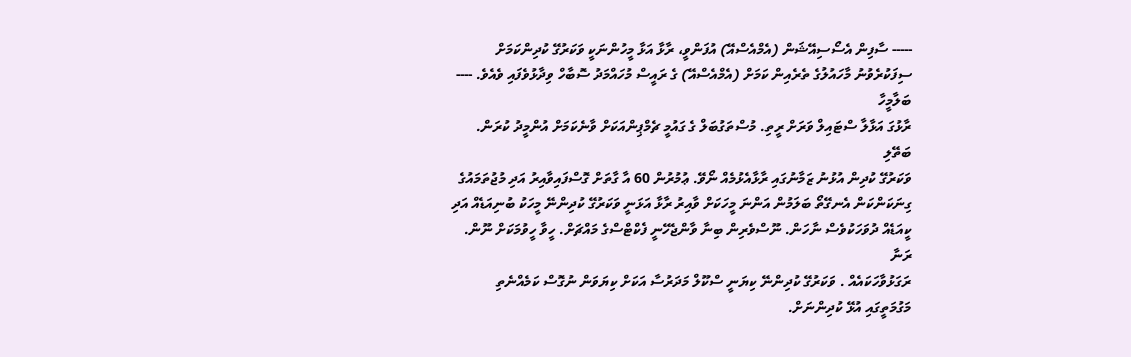----- ސާފިން އެސޯސިއޭޝަން (އެމްއެސްއޭ) އުފަންވީ، ރާޅާ އަޅާ މީހުންނަކީ ވަކަރުގޭ ކުދިންކަމަށް ސިފަކުރެވުނު މާހައުލުގެ ތެރެއިން ކަމަށް (އެމްއެސްއޭ) ގެ ރައީސް މުހައްމަދު ސޮބާހް ވިދާޅުވެފައި ވެއެވެ. ----
ބަލާމީހާ
ރާޅުގަ އަޅާލާ ސްޓައިލް ވަރަށް ރީތި. މުސްތަގުބަލް ގެ ގައުމީ ޗެމްޕިންއަކަށް ވާނެކަމަށް އުންމީދު ކުރަން.
ބަތޭލި
ވަކަރުގޭ ކުދިން އުޅުނު ޒަމާނުގައި ރާޅާއެޅުމެއް ނޯވޭ. ޢުމުރުން 60 އާ ގާތަށް ގޮސްފައިވާއިރު އަދި މުޖުތަމައުގެ ގިނަކަންކަން އެނގޭތޯ ބަލަމުން އަންނަ މީހަކަށް ވާއިރު ރާޅާ އަޅަނީ ވަކަރުގޭ ކުދިންނޭ މީހަކު ބުނިއަޑެއް އަދި ކީއަޑެއް ދުވަހަކުވެސް ނާހަން. ނޫސްވެރިން ބިނާ ވާންޖެހޭނީ ފެކްޓްސްގެ މައްޗަށް. ހީވާ ހީވުމަކަށް ނޫން.
ރަނާ
ރަގަޅުވާހަކައެއް . ވަކަރުގޭ ކުދިންނޭ ކިޔަނީ ސްކޫލް މަދަރުސާ އަކަށް ކިޔަވަން ނުގޮސް ކަމެއްނެތި މަގުމަތީގައި އުޅޭ ކުދިންނަށް.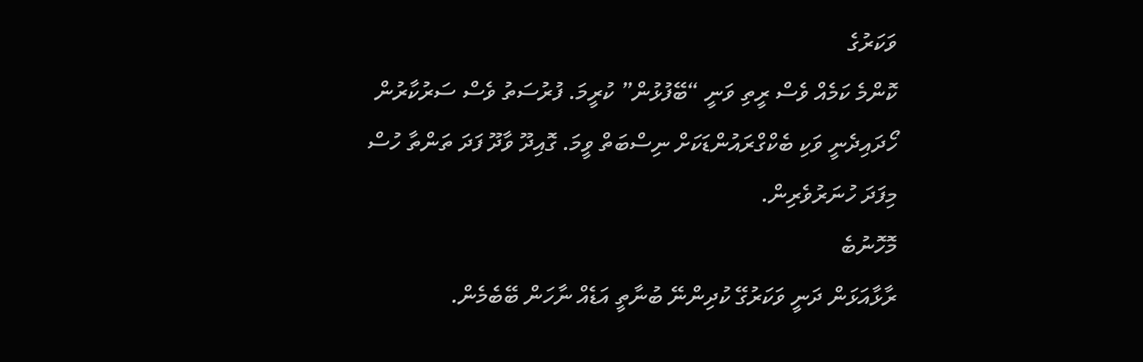ވަކަރުގެ
ކޮންމެ ކަމެއް ވެސް ރީތި ވަނީ “ބޭފުޅުން” ކުރީމަ. ފުރުސަތު ވެސް ސަރުކާރުން ހޯދައިދެނީ ވަކި ބެކްގްރައުންޑަކަށް ނިސްބަތް ވީމަ. ގޮއިދޫ ވާދޫ ފަދަ ތަންތާ ހުސް މިފަދަ ހުނަރުވެރިން.
މޮހޮނުބެ
ރާޅާއަޅަން ދަނީ ވަކަރުގޭ ކުދިންނޭ ބުނާތީ އަޑެއް ނާހަން ބޭބެމެން.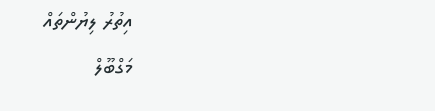އިތުރު ލިޔުންތައް
މަގްބޫލް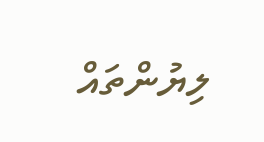ލިޔުންތައް